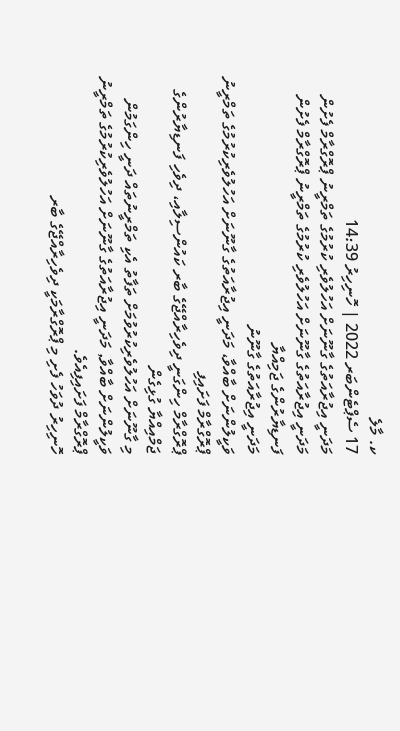ކ. މާލެ
17 ސެޕްޓެންބަރ 2022 | ހޮނިހިރު 14:39
މަދަނީ އިޖުރާއަތުގެ ގާނޫނަށް އަހުލުވެރި ކުރުމުގެ ތަމްރީނު ޕްރޮގްރާމް ފެށުން
މަދަނީ އިޖުރާއަތުގެ ގާނޫނަށް އަހުލުވެރި ކުރުމުގެ ތަމްރީނު ޕްރޮގްރާމް ފެށުން
ފަނޑިޔާރުންގެ ޖަމިއްޔާ
މަދަނީ އިޖުރާއަތުގެ ގާނޫނު
ވަކީލުންނަށް ބާއްވާ، މަދަނީ އިޖުރާއަތުގެ ގާނޫނަށް އަހުލުވެރިކުރުމުގެ ތަމްރީނު ޕްރޮގްރާމް ފަށައިފި
ޕްރޮގްރާމް ހިންގަނީ ދިވެހިރާއްޖޭގެ ބާރ ކައުންސިލާއި، ދިވެހި ފަނޑިޔާރުންގެ ޖަމްއިއްޔާ ގުޅިގެން
މި ގާނޫނަށް އަހުލުވެރިކުރުވުމަށް ތަފާތު އެކި ތަމްރީނުތައް ދަނީ ހިންގަމުން
ވަކީލުންނަށް ބާއްވާ, މަދަނީ އިޖުރާއަތުގެ ގާނޫނަށް އަހުލުވެރިކުރުމުގެ ތަމްރީނު ޕްރޮގްރާމް ފަށައިފިއެވެ.
ހޮނިހިރު ދުވަހު ފެށި މި ޕްރޮގްރާމަކީ ދިވެހިރާއްޖޭގެ ބާރ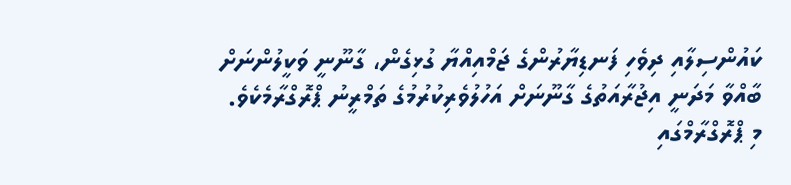ކައުންސިލާއި ދިވެހި ފަނޑިޔާރުންގެ ޖަމްއިއްޔާ ގުޅިގެން، ގާނޫނީ ވަކީލުންނަށް ބާއްވާ މަދަނީ އިޖުރާއަތުގެ ގާނޫނަށް އަހުލުވެރިކުރުމުގެ ތަމްރީނު ޕްރޮގްރާމެކެވެ.
މި ޕްރޮގްރާމްގައި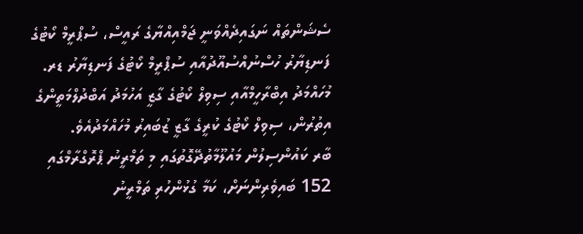ސެޝަންތައް ނަގައިދެއްވަނީ ޖަމްއިއްޔާގެ ރައީސް، ސުޕްރީމް ކޯޓުގެ ފަނޑިޔާރު ހުސްނުއްސުއޫދުއާއި ސުޕްރީމް ކޯޓުގެ ފަނޑިޔާރު ޑރ. މުހައްމަދު އިބްރާހީމްއާއި ސިވިލް ކޯޓުގެ ގާޒީ އަހުމަދު އަބްދުލްމަތީންގެ އިތުރުން، ސިވިލް ކޯޓުގެ ކުރީގެ ގާޒީ ޒުބައިރު މުހައްމަދުއެވެ.
ބާރ ކައުންސިލުން މައުލޫމާތުދޭގޮތުގައި މި ތަމްރީނު ޕްރޮގްރާމްގައި 152 ބައިވެރިންނަށް، ކަމާ ގުޅުންހުރި ތަމްރީނު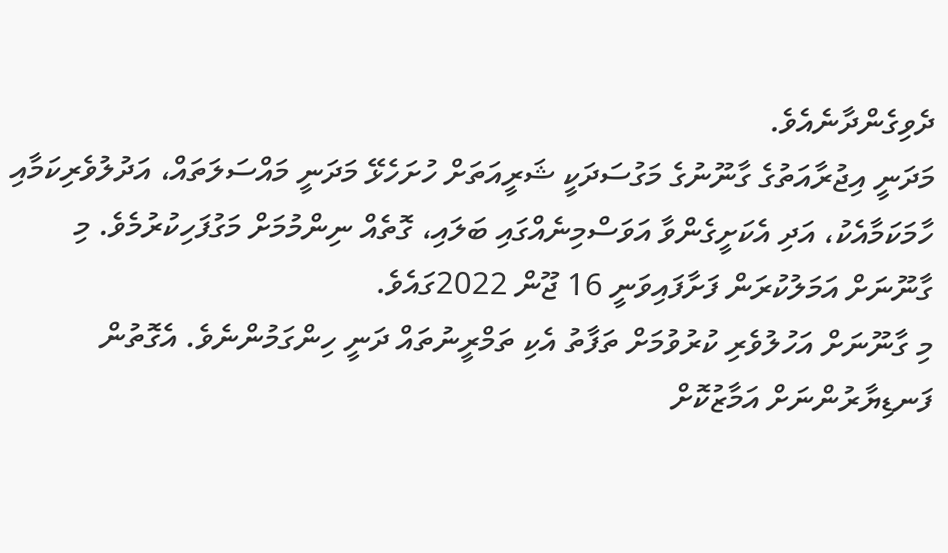ދެވިގެންދާނެއެވެ.
މަދަނީ އިޖުރާއަތުގެ ގާނޫނުގެ މަގުސަދަކީ ޝަރީއަތަށް ހުށަހެޅޭ މަދަނީ މައްސަލަތައް، އަދުލުވެރިކަމާއި ހާމަކަމާއެކު، އަދި އެކަށީގެންވާ އަވަސްމިނެއްގައި ބަލައި، ގޮތެއް ނިންމުމަށް މަގުފަހިކުރުމެވެ. މި ގާނޫނަށް އަމަލުކުރަން ފަށާފައިވަނީ 16 ޖޫން 2022ގައެވެ.
މި ގާނޫނަށް އަހުލުވެރި ކުރުވުމަށް ތަފާތު އެކި ތަމްރީނުތައް ދަނީ ހިންގަމުންނެވެ. އެގޮތުން ފަނޑިޔާރުންނަށް އަމާޒުކޮށް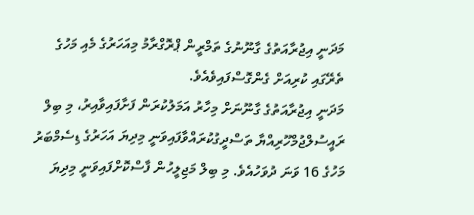މަދަނީ އިޖުރާއަތުގެ ގާނޫނުގެ ތަމްރީން ޕްރޮގްރާމު މިއަހަރުގެ މެއި މަހުގެ ތެރޭގައި ކުރިއަށް ގެންގޮސްފައިވެއެވެ.
މަދަނީ އިޖުރާއަތުގެ ގާނޫނަށް މިހާރު އަމަލުކުރަން ފަށާފައިވާއިރު، މި ބިލް ރައީސުލްޖުމްހޫރިއްޔާ ތަސްދީގުކުރައްވާފައިވަނީ މިދިޔަ އަހަރުގެ ޑިސެމްބަރު މަހުގެ 16 ވަނަ ދުވަހުއެވެ. މި ބިލް މަޖިލީހުން ފާސްކޮށްފައިވަނީ މިދިޔަ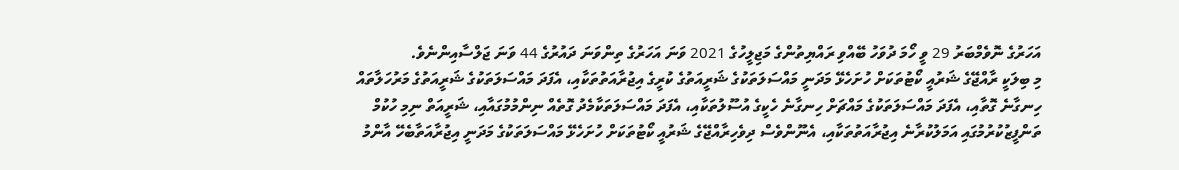އަހަރުގެ ނޮވެމްބަރު 29 ވީ ހޯމަ ދުވަހު ބޭއްވި ރައްޔިތުންގެ މަޖިލީހުގެ 2021 ވަނަ އަހަރުގެ ތިންވަނަ ދައުރުގެ 44 ވަނަ ޖަލްސާއިންނެވެ.
މި ބިލަކީ ރާއްޖޭގެ ޝަރުއީ ކޯޓުތަކަށް ހުށަހެޅޭ މަދަނީ މައްސަލަތަކުގެ ޝަރީއަތުގެ ކުރީގެ އިޖުރާއަތުތަކާއި، އެފަދަ މައްސަލަތަކުގެ ޝަރީއަތުގެ މަރުހަލާތައް ހިނގާނެ ގޮތާއި، އެފަދަ މައްސަލަތަކުގެ މައްޗަށް ހިނގާނެ ހެކީގެ އުސޫލުތަކާއި، އެފަދަ މައްސަލަތަކާމެދު ގޮތެއް ނިންމުމުގައާއި، ޝަރީއަތް ނިމި ހުކުމް ތަންފީޒުކުރުމުގައި އަމަލުކުރާނެ އިޖުރާއަތުތަކާއި، އެނޫންވެސް ދިވެހިރާއްޖޭގެ ޝަރުއީ ކޯޓުތަކަށް ހުށަހެޅޭ މައްސަލަތަކުގެ މަދަނީ އިޖުރާއަތާބެހޭ އާންމު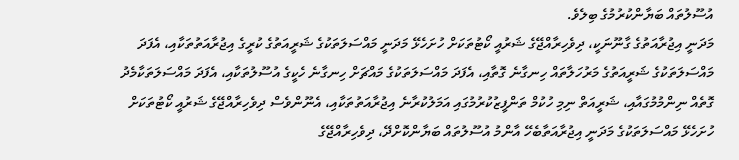އުސޫލުތައް ބަޔާންކުރުމުގެ ބިލެވެ.
މަދަނީ އިޖުރާއަތުގެ ގާނޫނަކީ، ދިވެހިރާއްޖޭގެ ޝަރުއީ ކޯޓުތަކަށް ހުށަހެޅޭ މަދަނީ މައްސަލަތަކުގެ ޝަރީއަތުގެ ކުރީގެ އިޖުރާއަތުތަކާއި، އެފަދަ މައްސަލަތަކުގެ ޝަރީއަތުގެ މަރުހަލާތައް ހިނގާނެ ގޮތާއި، އެފަދަ މައްސަލަތަކުގެ މައްޗަށް ހިނގާނެ ހެކީގެ އުސޫލުތަކާއި، އެފަދަ މައްސަލަތަކާމެދު ގޮތެއް ނިންމުމުގައާއި، ޝަރީއަތް ނިމި ހުކުމް ތަންފީޒުކުރުމުގައި އަމަލުކުރާނެ އިޖުރާއަތުތަކާއި، އެނޫންވެސް ދިވެހިރާއްޖޭގެ ޝަރުއީ ކޯޓުތަކަށް ހުށަހެޅޭ މައްސަލަތަކުގެ މަދަނީ އިޖުރާއަތާބެހޭ އާންމު އުސޫލުތައް ބަޔާންކޮށްދޭ، ދިވެހިރާއްޖޭގެ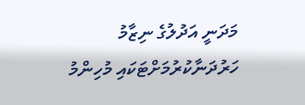މަދަނީ އަދުލުގެ ނިޒާމު ހަރުދަނާކުރުމަށްޓަކައި މުހިންމު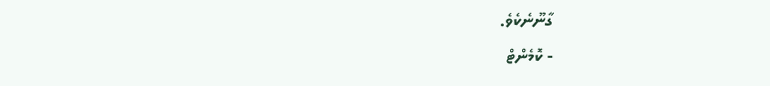ގާނޫނެކެވެ.
- ކޮމެންޓް